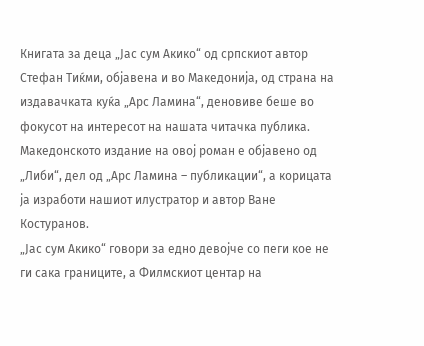Книгата за деца „Јас сум Акико“ од српскиот автор Стефан Тиќми, објавена и во Македонија, од страна на издавачката куќа „Арс Ламина“, деновиве беше во фокусот на интересот на нашата читачка публика.
Македонското издание на овој роман е објавено од „Либи“, дел од „Арс Ламина – публикации“, а корицата ја изработи нашиот илустратор и автор Ване Костуранов.
„Јас сум Акико“ говори за едно девојче со пеги кое не ги сака границите, а Филмскиот центар на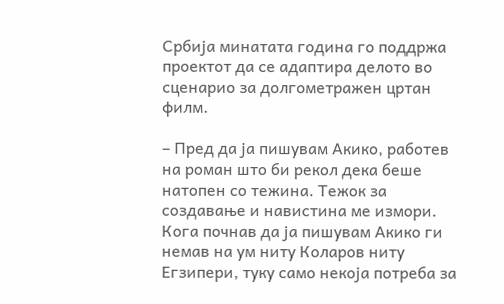Србија минатата година го поддржа проектот да се адаптира делото во сценарио за долгометражен цртан филм.

– Пред да ја пишувам Акико, работев на роман што би рекол дека беше натопен со тежина. Тежок за создавање и навистина ме измори. Кога почнав да ја пишувам Акико ги немав на ум ниту Коларов ниту Егзипери, туку само некоја потреба за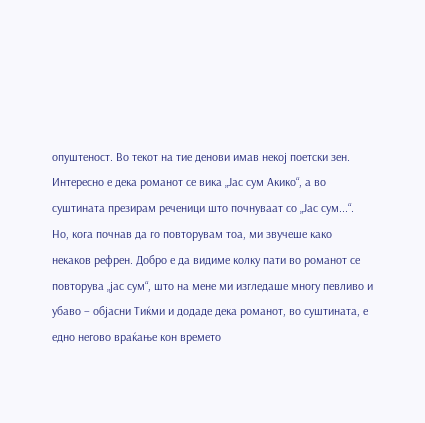опуштеност. Во текот на тие денови имав некој поетски зен. Интересно е дека романот се вика „Јас сум Акико“, а во суштината презирам реченици што почнуваат со „Јас сум...“. Но, кога почнав да го повторувам тоа, ми звучеше како некаков рефрен. Добро е да видиме колку пати во романот се повторува „јас сум“, што на мене ми изгледаше многу певливо и убаво – објасни Тиќми и додаде дека романот, во суштината, е едно негово враќање кон времето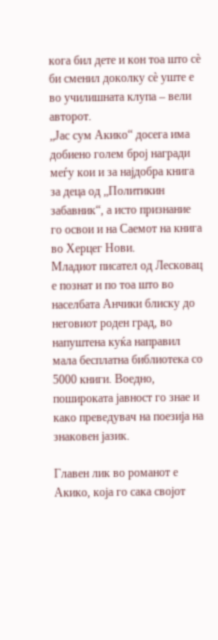кога бил дете и кон тоа што сè би сменил доколку сè уште е во училишната клупа – вели авторот.
„Јас сум Акико“ досега има добиено голем број награди меѓу кои и за најдобра книга за деца од „Политикин забавник“, а исто признание го освои и на Саемот на книга во Херцег Нови.
Младиот писател од Лесковац е познат и по тоа што во населбата Анчики блиску до неговиот роден град, во напуштена куќа направил мала бесплатна библиотека со 5000 книги. Воедно, пошироката јавност го знае и како преведувач на поезија на знаковен јазик.

Главен лик во романот е Акико, која го сака својот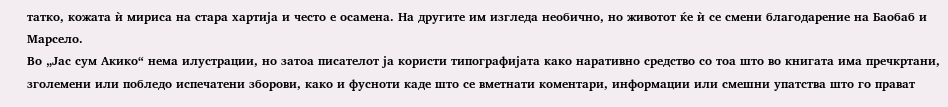татко, кожата ѝ мириса на стара хартија и често е осамена. На другите им изгледа необично, но животот ќе ѝ се смени благодарение на Баобаб и Марсело.
Во „Јас сум Акико“ нема илустрации, но затоа писателот ја користи типографијата како наративно средство со тоа што во книгата има пречкртани, зголемени или побледо испечатени зборови, како и фусноти каде што се вметнати коментари, информации или смешни упатства што го прават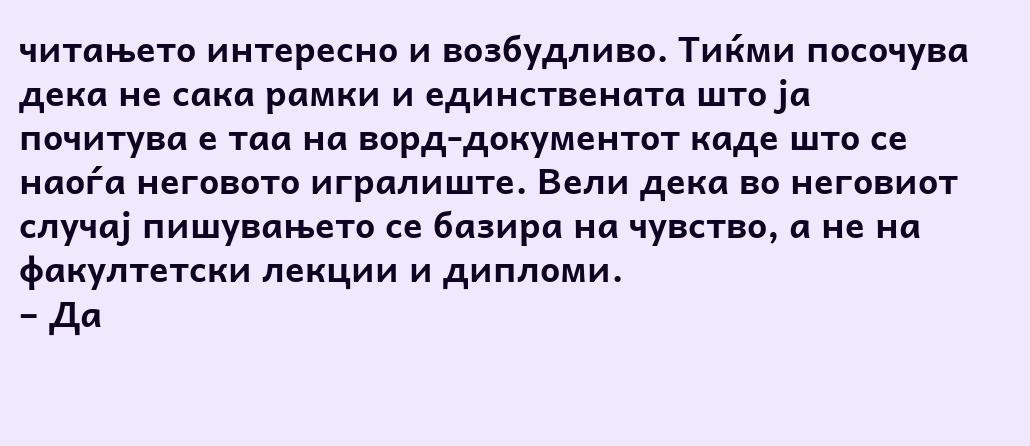читањето интересно и возбудливо. Тиќми посочува дека не сака рамки и единствената што ја почитува е таа на ворд-документот каде што се наоѓа неговото игралиште. Вели дека во неговиот случај пишувањето се базира на чувство, а не на факултетски лекции и дипломи.
– Да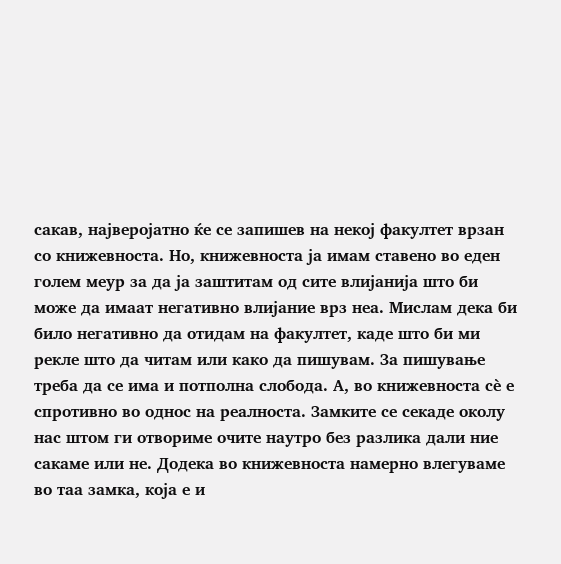сакав, најверојатно ќе се запишев на некој факултет врзан со книжевноста. Но, книжевноста ја имам ставено во еден голем меур за да ја заштитам од сите влијанија што би може да имаат негативно влијание врз неа. Мислам дека би било негативно да отидам на факултет, каде што би ми рекле што да читам или како да пишувам. За пишување треба да се има и потполна слобода. А, во книжевноста сè е спротивно во однос на реалноста. Замките се секаде околу нас штом ги отвориме очите наутро без разлика дали ние сакаме или не. Додека во книжевноста намерно влегуваме во таа замка, која е и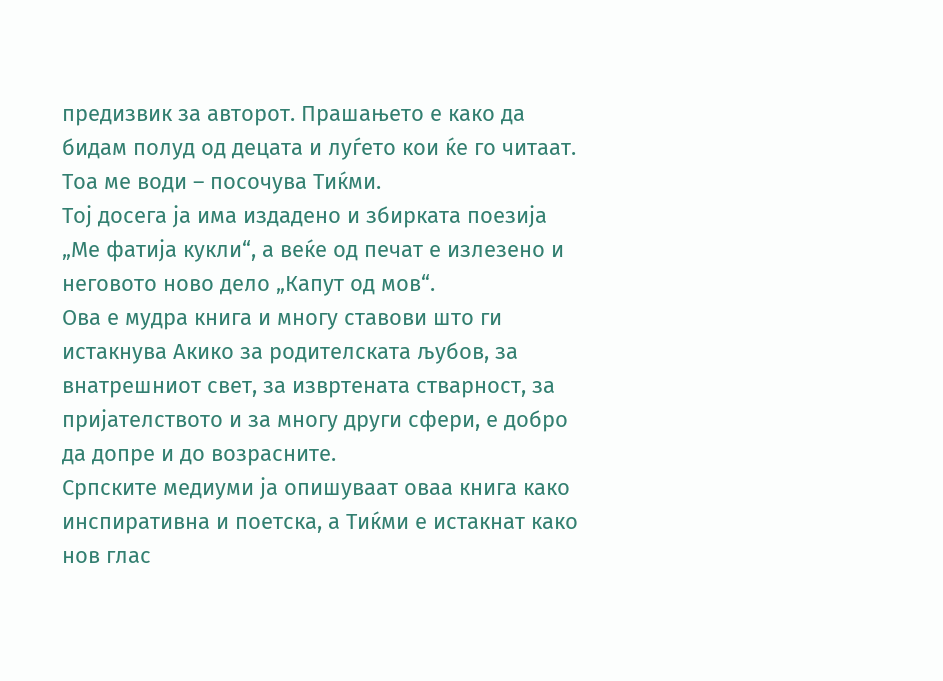предизвик за авторот. Прашањето е како да бидам полуд од децата и луѓето кои ќе го читаат. Тоа ме води – посочува Тиќми.
Тој досега ја има издадено и збирката поезија „Ме фатија кукли“, а веќе од печат е излезено и неговото ново дело „Капут од мов“.
Ова е мудра книга и многу ставови што ги истакнува Акико за родителската љубов, за внатрешниот свет, за извртената стварност, за пријателството и за многу други сфери, е добро да допре и до возрасните.
Српските медиуми ја опишуваат оваа книга како инспиративна и поетска, а Тиќми е истакнат како нов глас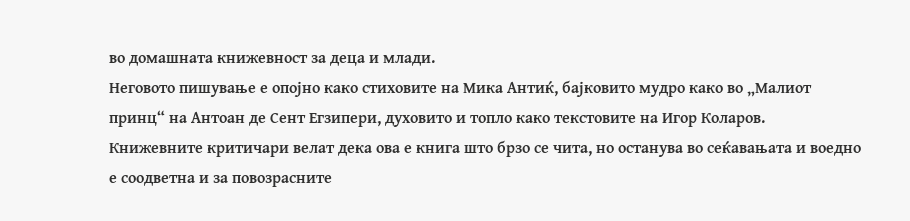во домашната книжевност за деца и млади.
Неговото пишување е опојно како стиховите на Мика Антиќ, бајковито мудро како во „Малиот принц“ на Антоан де Сент Егзипери, духовито и топло како текстовите на Игор Коларов.
Книжевните критичари велат дека ова е книга што брзо се чита, но останува во сеќавањата и воедно е соодветна и за повозрасните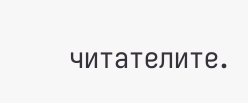читателите.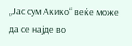„Јас сум Акико“ веќе може да се најде во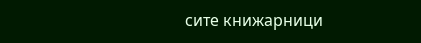сите книжарници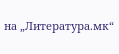на „Литература.мк“